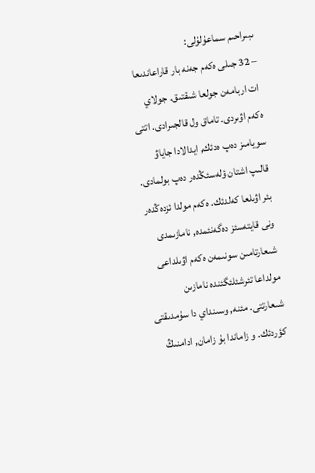ىبىراحىم سماعۇلۇلى:
– 32 جىلى ەكەم جەنە بار قاراعاندىعا ات اربامەن جولعا شىقتىق. جولاي ەكەم اۋىردى. تاماق ول قالجىرادى. اتتى سويامىز دەپ ەدئك, ايدالادا جاياۋ قالىپ اشتان ؤلەسئڭدەر دەپ بولمادى. بئر اۋىلعا كەلدئك. ەكەم مولدا ئزدەڭدەر ونى قايتەسئز دەگەنئمدە, نامازىمدى شىعارتامىن سونىمەن ەكەم اۋىلداعى مولداعا تئرشئلئگئندە نامازىن شىعارتتى. مئنە, وسىنداي دا سۇمدىقتى كؤردئك. و زاماندا بۇ زامان, ادامنىڭ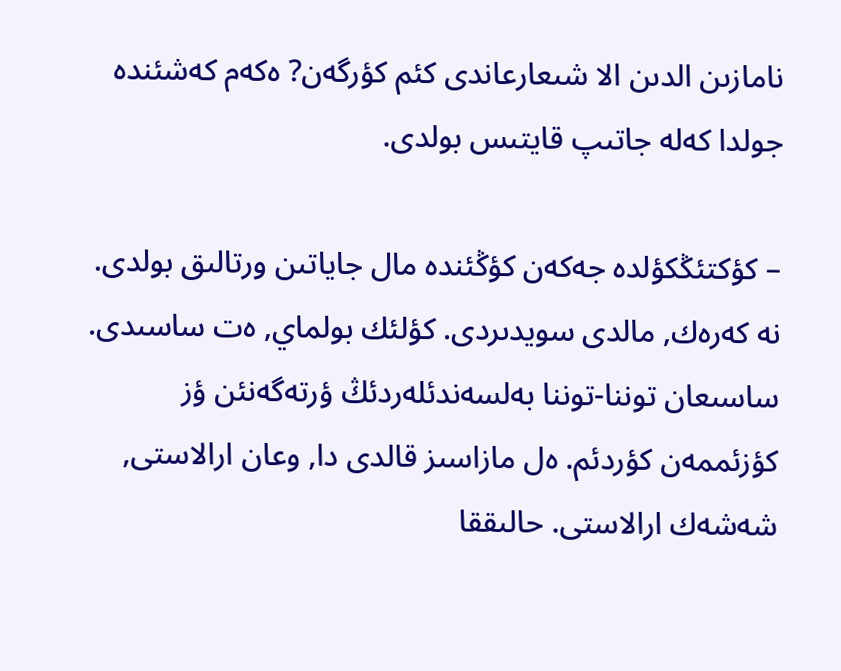نامازىن الدىن الا شىعارعاندى كئم كؤرگەن? ەكەم كەشئندە جولدا كەلە جاتىپ قايتىس بولدى.

– كؤكتئڭكؤلدە جەكەن كؤڭئندە مال جاياتىن ورتالىق بولدى. نە كەرەك, مالدى سويدىردى. كؤلئك بولماي, ەت ساسىدى. ساسىعان توننا-توننا بەلسەندئلەردئڭ ؤرتەگەنئن ؤز كؤزئممەن كؤردئم. ەل مازاسىز قالدى دا, وعان ارالاستى, شەشەك ارالاستى. حالىققا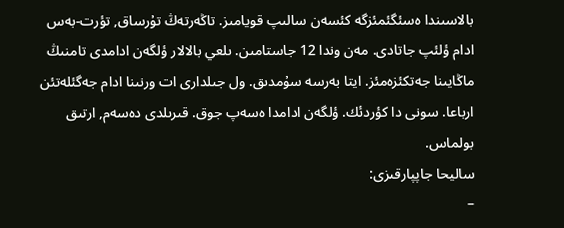بالاسىندا ەسئگئمئزگە كئسەن سالىپ قويامىز. تاڭەرتەڭ تۇرساق, تؤرت-بەس ادام ؤلئپ جاتادى. مەن وندا 12 جاستامىن. ىلعي بالالار ؤلگەن ادامدى تامنىڭ ماڭايىنا جەتكئزەمئز. ايتا بەرسە سۇمدىق. ول جىلدارى ات ورنىنا ادام جەگئلەتئن ارباعا. سونى دا كؤردئك. ؤلگەن ادامدا ەسەپ جوق. قىرىلدى دەسەم, ارتىق بولماس.
ساليحا جاپپارقىزى:
–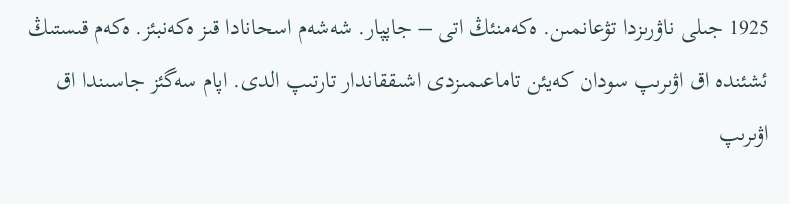1925 جىلى ناۋرىزدا تۋعانمىن. ەكەمنئڭ اتى – جاپپار. شەشەم اسحانادا قىز ەكەنبئز. ەكەم قىستىڭ ئشئندە اق اۋىرىپ سودان كەيئن تاماعىمىزدى اشىققاندار تارتىپ الدى. اپام سەگئز جاسىندا اق اۋىرىپ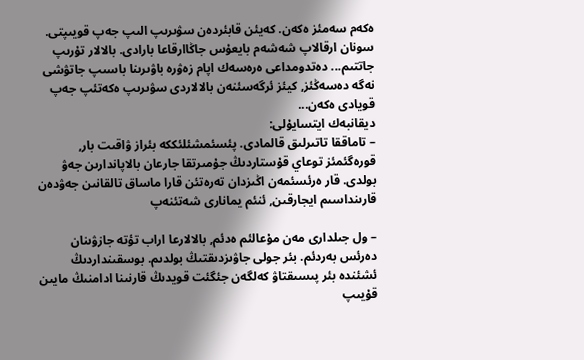ەكەم سەمئز ەكەن. كەيئن قابئردەن سۋىرىپ الىپ جەپ قويىپتى. سونان ارقالاپ شەشەم بايعۇس جاڭاارقاعا بارادى. بالالار تۇرىپ جاتتىم... دەتدومداعى ەرەسەك اپام زەۋرە باۋىرىنا باسىپ جاتۋشى نەگە دەسەڭئز, كيئز ئرگەسئنەن بالالاردى سۋىرىپ ەكەتئپ جەپ قويادى ەكەن...
ديقانبەك ايتسايۇلى:
– تاماققا تاتىرلىق قالمادى. پئسئمشئلئككە بئراز ۋاقىت بار, قورەگئمئز توعاي قۇستاردىڭ جۇمىرتقا جارعان بالاپاندارىن جەۋ بولدى. قار ەرئسئمەن اڭىزدان تەرەتئن قارا ماساق تالقانىن جەۋدەن قارىنداسىم ايجارقىن, ئنئم يمانارى شەتئنەپ

– ول جىلدارى مەن مۇعالئم ەدئم, بالالارعا اراب تؤتە جازۋىنان دەرئس بەردئم. بئر جولى جاۋىزدىقتىڭ بولدىم. بوسقىنداردىڭ ئشئندە بئر پىسىقتاۋ كەلگەن جئگئت قويدىڭ قارنىنا ادامنىڭ مايىن قۇيىپ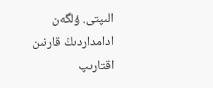الىپتى. ؤلگەن ادامداردىڭ قارنىن اقتارىپ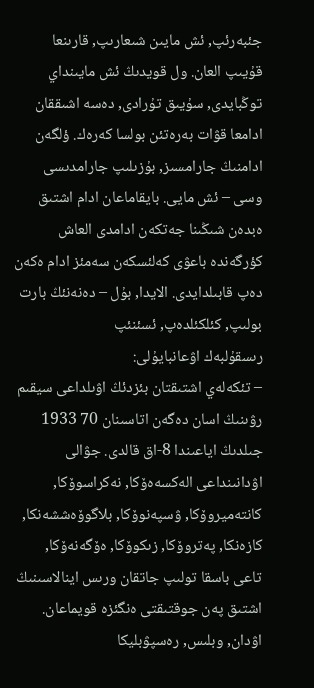جئبەرئپ, ئش مايىن شىعارىپ, قارىنعا قۇيىپ العان. ول قويدىڭ ئش مايىنداي توڭبايدى, سۇيىق تۇرادى, دەسە اشىققان ادامعا قۋات بەرەتئن بولسا كەرەك. ؤلگەن ادامنىڭ جارامسىز, بۇزىلىپ جارامدىسى وسى – ئش مايى. بايقاماعان ادام اشتىق ەبدەن شىڭىنا جەتكەن ادامدى العاش كؤرگەندە باعۋى كەلئسكەن سەمئز ادام ەكەن دەپ قابىلدايدى. الايدا, بۇل – دەنەنئڭ بارت بولىپ, كئلكئلدەپ, ئسئنئپ
رىسقۇلبەك اۋعانبايۇلى:
– تئكەلەي اشتىقتان بئزدئڭ اۋىلداعى سيقىم رۋىنىڭ اسان دەگەن اتاسىنان 70 1933 جىلدىڭ اياعىندا 8-اق قالدى. جۋالى اۋدانىنداعى الەكسەەۆكا, نەكراسوۆكا, كانتەميروۆكا, ۋسپەنوۆكا, بلاگوۆەششەنكا, كازەنكا, پەتروۆكا, زىكوۆكا, ەۆگەنەۆكا, تاعى باسقا تولىپ جاتقان ورىس اينالاسىنىڭ اشتىق پەن جوقتىقتى ەنگئزە قويماعان. اۋدان, وبلىس, رەسپۋبليكا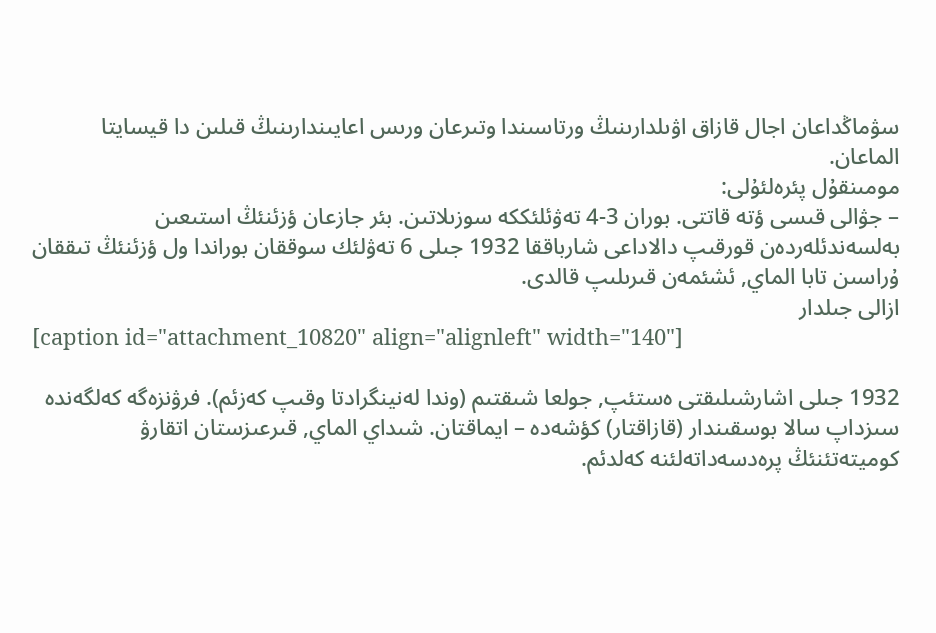سۋماڭداعان اجال قازاق اۋىلدارىنىڭ ورتاسىندا وتىرعان ورىس اعايىندارىنىڭ قىلىن دا قيسايتا الماعان.
مومىنقۇل پئرەلئۇلى:
– جۋالى قىسى ؤتە قاتتى. بوران 3-4 تەۋئلئككە سوزىلاتىن. بئر جازعان ؤزئنئڭ استىعىن بەلسەندئلەردەن قورقىپ دالاداعى شارباققا 1932 جىلى 6 تەۋلئك سوققان بوراندا ول ؤزئنئڭ تىققان ۇراسىن تابا الماي, ئشئمەن قىرىلىپ قالدى.
ازالى جىلدار
[caption id="attachment_10820" align="alignleft" width="140"]

1932 جىلى اشارشىلىقتى ەستئپ, جولعا شىقتىم (وندا لەنينگرادتا وقىپ كەزئم). فرۋنزەگە كەلگەندە سىزداپ سالا بوسقىندار (قازاقتار) كؤشەدە – ايماقتان. شىداي الماي, قىرعىزستان اتقارۋ كوميتەتئنئڭ پرەدسەداتەلئنە كەلدئم.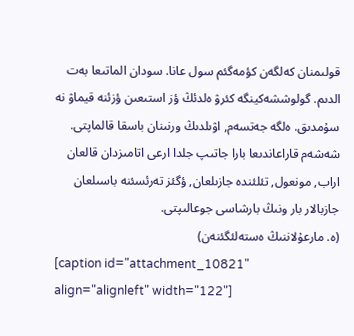قولىمنان كەلگەن كؤمەگئم سول عانا. سودان الماتىعا بەت الدىم. گولوششەكينگە كئرۋ ەلدئڭ ؤز استىعىن ؤزئنە قيماۋ نە سۇمدىق. ەلگە جەتسەم, اۋىلدىڭ ورنىنان باسقا قالماپتى. شەشەم قاراعاندىعا بارا جاتىپ جلدا ارعى اتامىزدان قالعان اراب, مونعول, تئلئندە جازىلعان, ؤگئز تەرئسئنە باسىلعان جازبالار بار ونىڭ بارشاسى جوعالىپتى.
(ە. مارعۇلاننىڭ ەستەلئگئنەن)
[caption id="attachment_10821" align="alignleft" width="122"]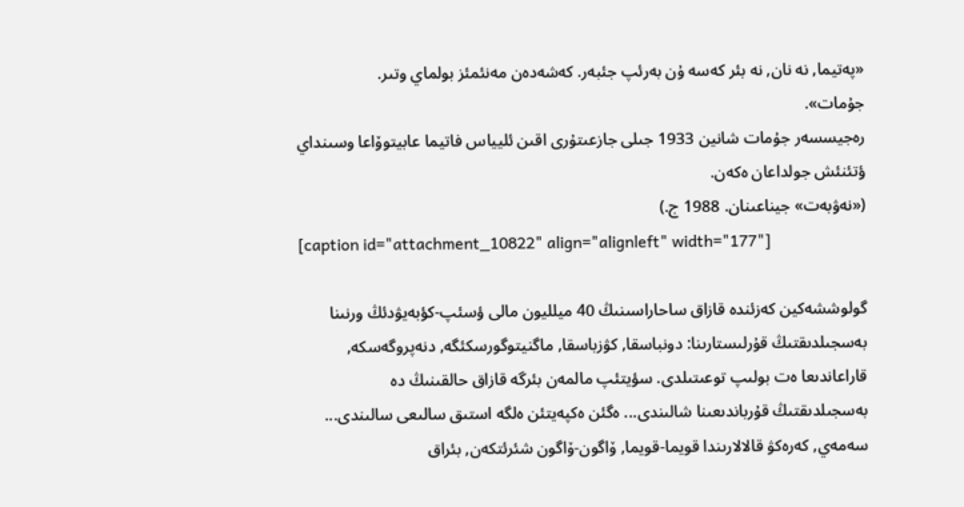«پەتيما, نە نان, نە بئر كەسە ۇن بەرئپ جئبەر. كەشەدەن مەنئمئز بولماي وتىر.
جۇمات».
رەجيسسەر جۇمات شانين 1933 جىلى جازعىتۇرى اقىن ئليياس فاتيما عابيتوۆاعا وسىنداي ؤتئنئش جولداعان ەكەن.
(«نەۋبەت» جيناعىنان. 1988 ج.)
[caption id="attachment_10822" align="alignleft" width="177"]

گولوششەكين كەزئندە قازاق ساحاراسىنىڭ 40 ميلليون مالى ؤسئپ-كؤبەيۋدئڭ ورنىنا بەسجىلدىقتىڭ قۇرلىستارىنا: دونباسقا, كۋزباسقا, ماگنيتوگورسكئگە, دنەپروگەسكە, قاراعاندىعا ەت بولىپ توعىتىلدى. سؤيتئپ مالمەن بئرگە قازاق حالقىنىڭ دە بەسجىلدىقتىڭ قۇرباندىعىنا شالىندى... ەگئن ەكپەيتئن ەلگە استىق سالىعى سالىندى... سەمەي, كەرەكۋ قالالارىندا قويما-قويما, ۆاگون-ۆاگون شئرئتكەن, بئراق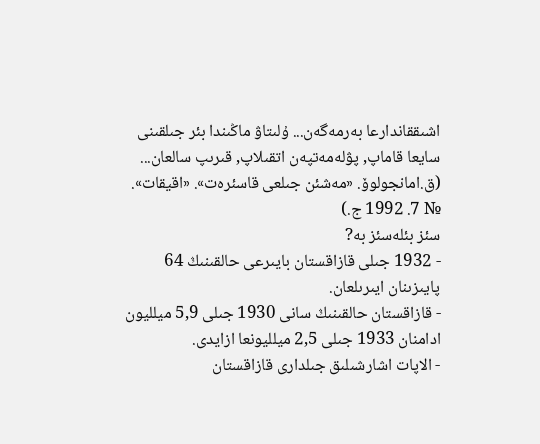اشىققاندارعا بەرمەگەن... ۇلىتاۋ ماڭىندا بئر جىلقىنى سايعا قاماپ, پۋلەمەتپەن اتقىلاپ, قىرىپ سالعان...
(ق.امانجولوۆ. «مەشئن جىلعى قاسئرەت». «اقيقات». № 7. 1992 ج.)
سئز بئلەسئز بە?
- 1932 جىلى قازاقستان بايىرعى حالقىنىڭ 64 پايىزىنان ايىرىلعان.
- قازاقستان حالقىنىڭ سانى 1930 جىلى 5,9 ميلليون ادامنان 1933 جىلى 2,5 ميلليونعا ازايدى.
- الاپات اشارشىلىق جىلدارى قازاقستان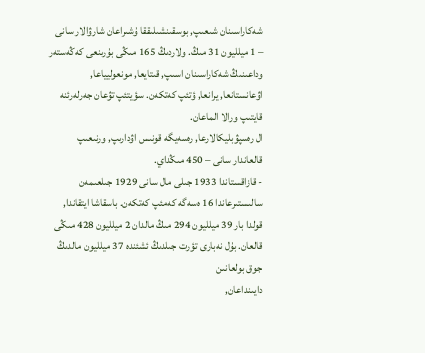شەكاراسىنان شىعىپ, بوسقىنشىلىققا ۇشىراعان شارۋالار سانى – 1 ميلليون 31 مىڭ. ولاردىڭ 165 مىڭى بۇرىنعى كەڭەستەر وداعىنىڭ شەكاراسىنان اسىپ, قىتايعا, مونعوليياعا, اۋعانستانعا, يرانعا, ؤتئپ كەتكەن. سؤيتئپ تۋعان جەرلەرئنە قايتىپ ورالا الماعان.
ال رەسپۋبليكالارعا, رەسەيگە قونىس اۋدارىپ, ورنىعىپ قالعاندار سانى – 450 مىڭداي.
- قازاقستاندا 1933 جىلى مال سانى 1929 جىلعىمەن سالىستىرعاندا 16 ەسەگە كەمئپ كەتكەن. باسقاشا ايتقاندا, قولدا بار 39 ميلليون 294 مىڭ مالدان 2 ميلليون 428 مىڭى قالعان. بۇل نەبارى تؤرت جىلدىڭ ئشئندە 37 ميلليون مالدىڭ جوق بولعانىن
دايىنداعان,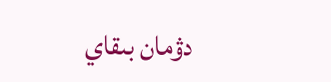دۋمان بىقاي